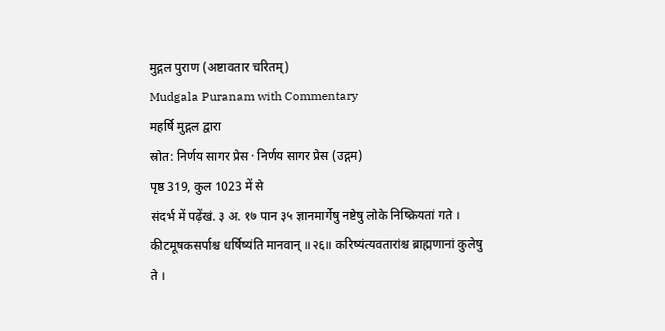मुद्गल पुराण (अष्टावतार चरितम्)
Mudgala Puranam with Commentary
महर्षि मुद्गल द्वारा
स्रोत: निर्णय सागर प्रेस · निर्णय सागर प्रेस (उद्गम)
पृष्ठ 319, कुल 1023 में से
संदर्भ में पढ़ेंखं. ३ अ. १७ पान ३५ ज्ञानमार्गेषु नष्टेषु लोके निष्क्रियतां गते । कीटमूषकसर्पाश्च धर्षिष्यंति मानवान् ॥२६॥ करिष्यंत्यवतारांश्च ब्राह्मणानां कुलेषु ते ।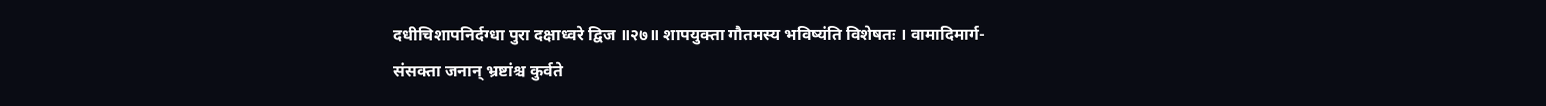दधीचिशापनिर्दग्धा पुरा दक्षाध्वरे द्विज ॥२७॥ शापयुक्ता गौतमस्य भविष्यंति विशेषतः । वामादिमार्ग- संसक्ता जनान् भ्रष्टांश्च कुर्वते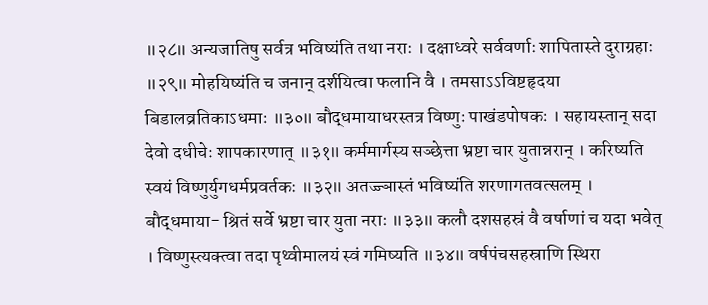॥२८॥ अन्यजातिषु सर्वत्र भविष्यंति तथा नराः । दक्षाध्वरे सर्ववर्णाः शापितास्ते दुराग्रहाः ॥२९॥ मोहयिष्यंति च जनान् दर्शयित्वा फलानि वै । तमसाऽऽविष्टहृदया बिडालव्रतिकाऽधमाः ॥३०॥ बौद्धमायाधरस्तत्र विष्णुः पाखंडपोषकः । सहायस्तान् सदा देवो दधीचेः शापकारणात् ॥३१॥ कर्ममार्गस्य सञ्छेत्ता भ्रष्टा चार युतान्नरान् । करिष्यति स्वयं विष्णुर्युगधर्मप्रवर्तकः ॥३२॥ अतज्ज्ञास्तं भविष्यंति शरणागतवत्सलम् । बौद्धमाया- श्रितं सर्वे भ्रष्टा चार युता नराः ॥३३॥ कलौ दशसहस्रं वै वर्षाणां च यदा भवेत् । विष्णुस्त्यक्त्वा तदा पृथ्वीमालयं स्वं गमिष्यति ॥३४॥ वर्षपंचसहस्राणि स्थिरा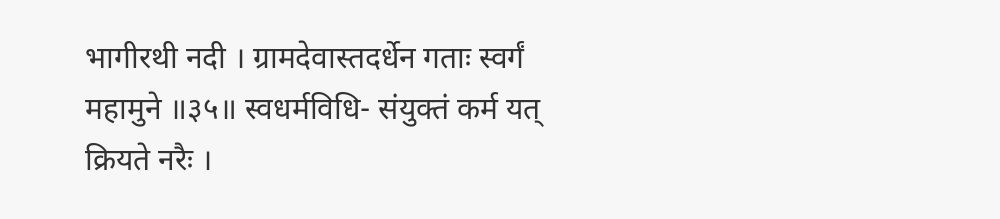भागीरथी नदी । ग्रामदेवास्तदर्धेन गताः स्वर्गं महामुने ॥३५॥ स्वधर्मविधि- संयुक्तं कर्म यत् क्रियते नरैः ।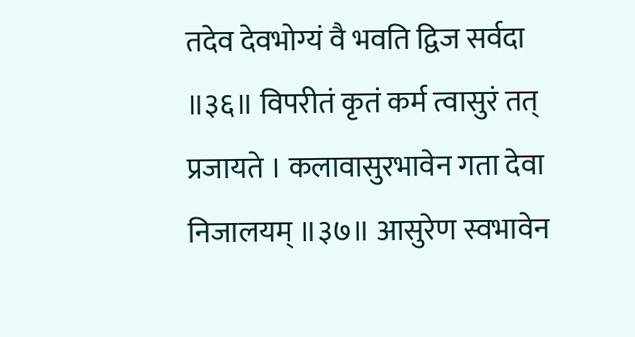तदेव देवभोग्यं वै भवति द्विज सर्वदा ॥३६॥ विपरीतं कृतं कर्म त्वासुरं तत् प्रजायते । कलावासुरभावेन गता देवा निजालयम् ॥३७॥ आसुरेण स्वभावेन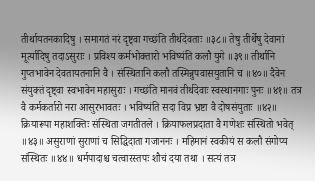तीर्थायतनकादिषु । समागतं नरं दृष्ट्वा गच्छंति तीर्थदेवताः ॥३८॥ तेषु तीर्थेषु देवानां मूर्त्यादिषु तदाऽसुराः । प्रविश्य कर्मभोक्तारो भविष्यंति कलौ युगे ॥३९॥ तीर्थानि गुप्तभावेन देवतायतनानि वै । संस्थितानि कलौ तस्मिन्नुपवासयुतानि च ॥४०॥ दैवेन संयुक्तं दृष्ट्वा स्वभावेन महासुराः । गच्छंति मानवं तीर्थदेवाः स्वस्थानगाः पुनः ॥४१॥ तत्र वै कर्मकर्तारो नरा आसुरभावतः । भविष्यंति सदा विप्र भ्रष्टा वै दोषसंयुताः ॥४२॥ क्रियारूपा महाशक्तिः संस्थिता जगतीतले । क्रियाफलप्रदाता वै गणेशः संस्थितो भवेत् ॥४३॥ असुराणां सुराणां च सिद्धिदाता गजाननः । महिमानं स्वकीयं स कलौ संगोप्य संस्थितः ॥४४॥ धर्मपादाश्च चत्वारस्तपः शौचं दया तथा । सत्यं तत्र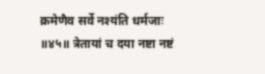क्रमेणैव सर्वे नश्यंति धर्मजाः ॥४५॥ त्रेतायां च दया नष्टा नष्टं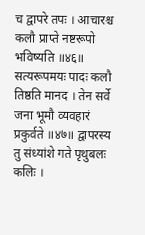च द्वापरे तपः । आचारश्च कलौ प्राप्ते नष्टरूपो भविष्यति ॥४६॥ सत्यरूपमयः पादः कलौ तिष्ठति मानद । तेन सर्वे जना भूमौ व्यवहारं प्रकुर्वते ॥४७॥ द्वापरस्य तु संध्यांशे गते पृथुबलः कलिः ।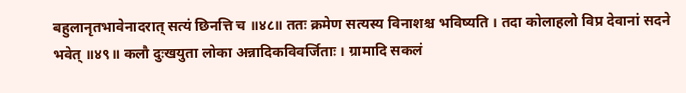बहुलानृतभावेनादरात् सत्यं छिनत्ति च ॥४८॥ ततः क्रमेण सत्यस्य विनाशश्च भविष्यति । तदा कोलाहलो विप्र देवानां सदने भवेत् ॥४९॥ कलौ दुःखयुता लोका अन्नादिकविवर्जिताः । ग्रामादि सकलं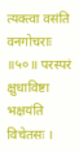त्यक्त्वा वसंति वनगोचराः ॥५०॥ परस्परं क्षुधाविष्टा भक्षयंति विचेतसः ।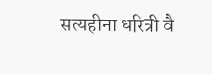सत्यहीना धरित्री वै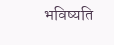भविष्यति